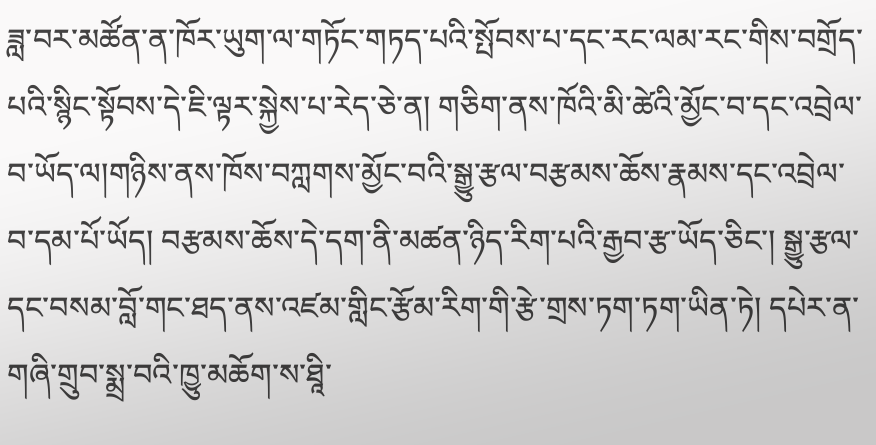ཟླ་བར་མཚོན་ན་ཁོར་ཡུག་ལ་གཏོང་གཏད་པའི་སྤོབས་པ་དང་རང་ལམ་རང་གིས་བགྲོད་པའི་སྙིང་སྟོབས་དེ་ཇི་ལྟར་སྐྱེས་པ་རེད་ཅེ་ན། གཅིག་ནས་ཁོའི་མི་ཚེའི་མྱོང་བ་དང་འབྲེལ་བ་ཡོད་ལ།གཉིས་ནས་ཁོས་བཀླགས་མྱོང་བའི་སྒྱུ་རྩལ་བརྩམས་ཆོས་རྣམས་དང་འབྲེལ་བ་དམ་པོ་ཡོད། བརྩམས་ཆོས་དེ་དག་ནི་མཚན་ཉིད་རིག་པའི་རྒྱབ་རྩ་ཡོད་ཅིང་། སྒྱུ་རྩལ་དང་བསམ་བློ་གང་ཐད་ནས་འཛམ་གླིང་རྩོམ་རིག་གི་རྩེ་གྲས་ཏག་ཏག་ཡིན་ཏེ། དཔེར་ན་གཞི་གྲུབ་སྨྲ་བའི་ཁྱུ་མཆོག་ས་ཐཱི་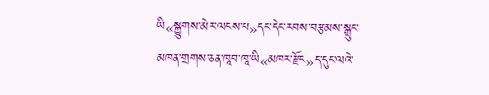ཡི«སྐྱུགས་མེར་ལངས་པ»དང་དེང་རབས་བརྩམས་སྒྲུང་མཁན་གྲགས་ཅན་ཁཱབ་ཁཱ་ཡི«མཁར་རྫོང»ད་དུང་ལའེ་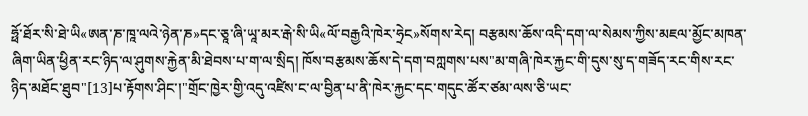ཧྥོ་ཐོར་སི་ཐེ་ཡི«ཨན་ཎ་ཁཱ་ལའེ་ཉེན་ཎ»དང་ཅཱ་ཞི་ཡཱ་མར་རྒེ་སི་ཡི«ལོ་བརྒྱའི་ཁེར་ཧྲེང»སོགས་རེད། བརྩམས་ཆོས་འདི་དག་ལ་སེམས་ཀྱིས་མཇལ་མྱོང་མཁན་ཞིག་ཡིན་ཕྱིན་རང་ཉིད་ལ་ཤུགས་རྐྱེན་མི་ཐེབས་པ་ག་ལ་སྲིད། ཁོས་བརྩམས་ཆོས་དེ་དག་བཀླགས་པས"མ་གཞི་ཁེར་རྐྱང་གི་དུས་སུ་ད་གཟོད་རང་གིས་རང་ཉིད་མཐོང་ཐུབ"[13]པ་རྟོགས་ཤིང་།"གྲོང་ཁྱེར་གྱི་འདུ་འཛིས་ང་ལ་བྱིན་པ་ནི་ཁེར་རྐྱང་དང་གདུང་ཚོར་ཙམ་ལས་ཅི་ཡང་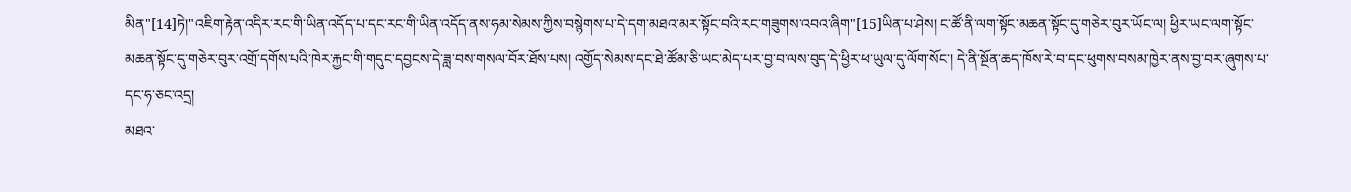མིན"[14]ཏེ།"འཇིག་རྟེན་འདིར་རང་གི་ཡིན་འདོད་པ་དང་རང་གི་ཡིན་འདོད་ནས་ཧམ་སེམས་ཀྱིས་བསྙེགས་པ་དེ་དག་མཐའ་མར་སྟོང་བའི་རང་གཟུགས་འབའ་ཞིག"[15]ཡིན་པ་ཤེས། ང་ཚོ་ནི་ལག་སྟོང་མཆན་སྟོང་དུ་གཅེར་བུར་ཡོང་ལ། ཕྱིར་ཡང་ལག་སྟོང་མཆན་སྟོང་དུ་གཅེར་བུར་འགྲོ་དགོས་པའི་ཁེར་རྐྱང་གི་གདུང་དབྱངས་དེ་ཟླ་བས་གསལ་བོར་ཐོས་པས། འགྱོད་སེམས་དང་ཐེ་ཚོམ་ཅི་ཡང་མེད་པར་བྱ་བ་ལས་བུད་དེ་ཕྱིར་ཕ་ཡུལ་དུ་ལོག་སོང་། དེ་ནི་སྔོན་ཆད་ཁོས་རེ་བ་དང་ཕུགས་བསམ་ཁྱེར་ནས་བྱ་བར་ཞུགས་པ་དང་ཧ་ཅང་འདྲ།
མཐའ་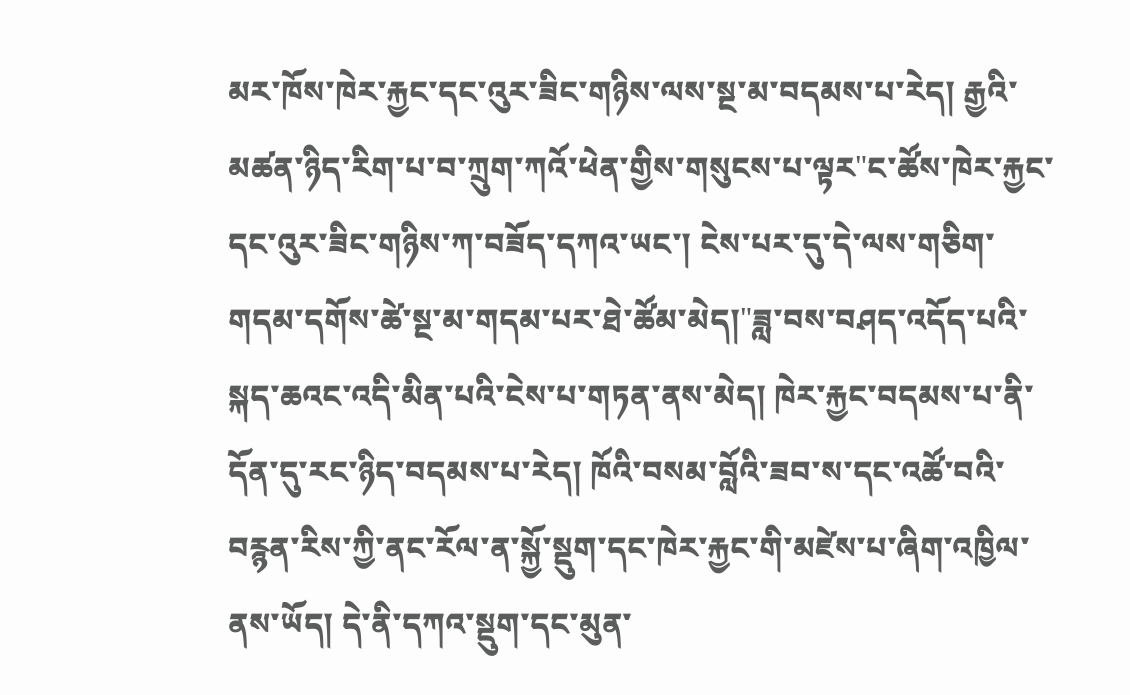མར་ཁོས་ཁེར་རྐྱང་དང་འུར་ཟིང་གཉིས་ལས་སྔ་མ་བདམས་པ་རེད། རྒྱའི་མཚན་ཉིད་རིག་པ་བ་ཀྲུག་ཀའོ་ཕེན་གྱིས་གསུངས་པ་ལྟར"ང་ཚོས་ཁེར་རྐྱང་དང་འུར་ཟིང་གཉིས་ཀ་བཟོད་དཀའ་ཡང་། ངེས་པར་དུ་དེ་ལས་གཅིག་གདམ་དགོས་ཚེ་སྔ་མ་གདམ་པར་ཐེ་ཚོམ་མེད།"ཟླ་བས་བཤད་འདོད་པའི་སྐད་ཆའང་འདི་མིན་པའི་ངེས་པ་གཏན་ནས་མེད། ཁེར་རྐྱང་བདམས་པ་ནི་དོན་དུ་རང་ཉིད་བདམས་པ་རེད། ཁོའི་བསམ་བློའི་ཟབ་ས་དང་འཚོ་བའི་བརྙན་རིས་ཀྱི་ནང་རོལ་ན་སྐྱོ་སྡུག་དང་ཁེར་རྐྱང་གི་མཛེས་པ་ཞིག་འཁྱིལ་ནས་ཡོད། དེ་ནི་དཀའ་སྡུག་དང་མུན་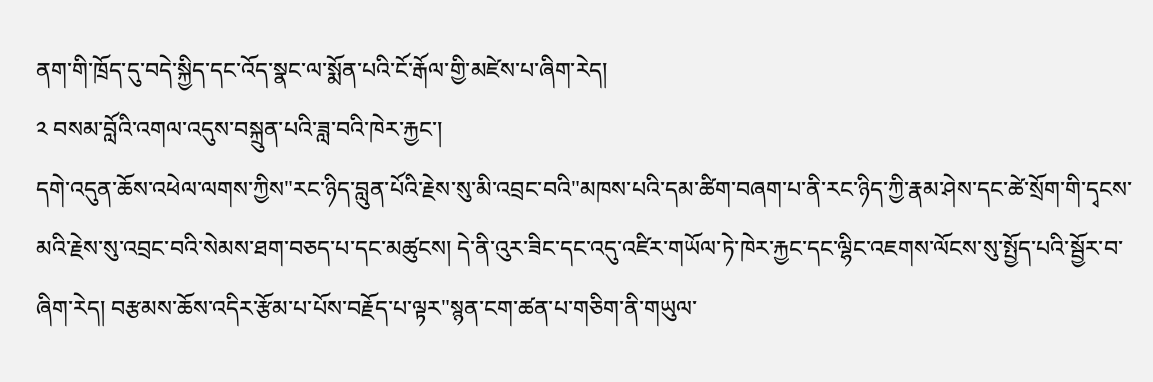ནག་གི་ཁྲོད་དུ་བདེ་སྐྱིད་དང་འོད་སྣང་ལ་སྨོན་པའི་ངོ་རྒོལ་གྱི་མཛེས་པ་ཞིག་རེད།
༢ བསམ་བློའི་འགལ་འདུས་བསྐྲུན་པའི་ཟླ་བའི་ཁེར་རྐྱང་།
དགེ་འདུན་ཆོས་འཕེལ་ལགས་ཀྱིས"རང་ཉིད་བླུན་པོའི་རྗེས་སུ་མི་འབྲང་བའི"མཁས་པའི་དམ་ཚིག་བཞག་པ་ནི་རང་ཉིད་ཀྱི་རྣམ་ཤེས་དང་ཚེ་སྲོག་གི་དྭངས་མའི་རྗེས་སུ་འབྲང་བའི་སེམས་ཐག་བཅད་པ་དང་མཚུངས། དེ་ནི་འུར་ཟིང་དང་འདུ་འཛིར་གཡོལ་ཏེ་ཁེར་རྐྱང་དང་ལྷིང་འཇགས་ལོངས་སུ་སྤྱོད་པའི་སྦྱོར་བ་ཞིག་རེད། བརྩམས་ཆོས་འདིར་རྩོམ་པ་པོས་བརྗོད་པ་ལྟར"སྙན་ངག་ཚན་པ་གཅིག་ནི་གཡུལ་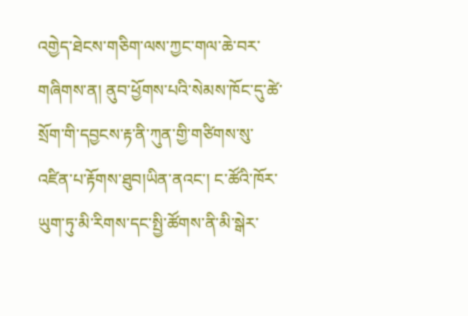འགྱེད་ཐེངས་གཅིག་ལས་ཀྱང་གལ་ཆེ་བར་གཞིགས་ན། ནུབ་ཕྱོགས་པའི་སེམས་ཁོང་དུ་ཚེ་སྲོག་གི་དབྱངས་རྟ་ནི་ཀུན་གྱི་གཙིགས་སུ་འཛིན་པ་རྟོགས་ཐུབ།ཡིན་ནའང་། ང་ཚོའི་ཁོར་ཡུག་ཏུ་མི་རིགས་དང་སྤྱི་ཚོགས་ནི་མི་སྒེར་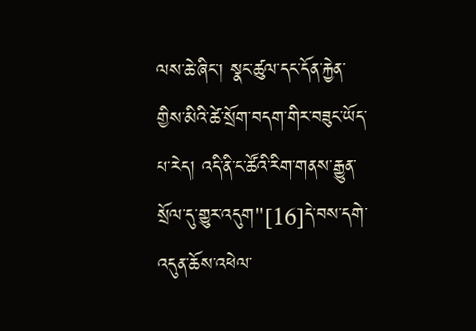ལས་ཆེ་ཞིང་། སྣང་ཚུལ་དང་དོན་རྐྱེན་གྱིས་མིའི་ཚེ་སྲོག་བདག་གིར་བཟུང་ཡོད་པ་རེད། འདི་ནི་ང་ཚོའི་རིག་གནས་རྒྱུན་སྲོལ་དུ་གྱུར་འདུག"[16]དེ་བས་དགེ་འདུན་ཆོས་འཕེལ་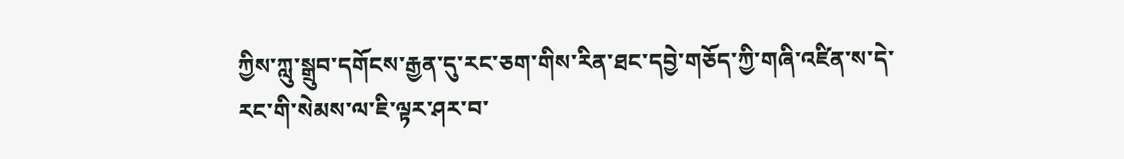ཀྱིས་ཀླུ་སྒྲུབ་དགོངས་རྒྱན་དུ་རང་ཅག་གིས་རིན་ཐང་དབྱེ་གཅོད་ཀྱི་གཞི་འཛིན་ས་དེ་རང་གི་སེམས་ལ་ཇི་ལྟར་ཤར་བ་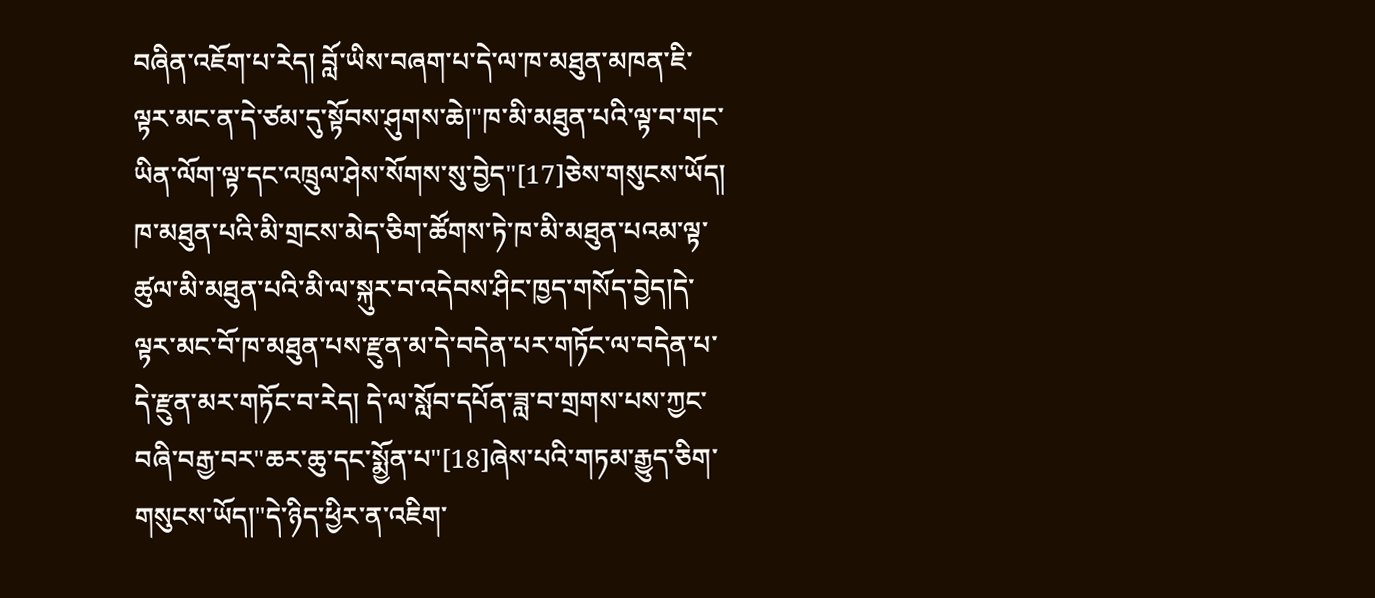བཞིན་འཇོག་པ་རེད། བློ་ཡིས་བཞག་པ་དེ་ལ་ཁ་མཐུན་མཁན་ཇི་ལྟར་མང་ན་དེ་ཙམ་དུ་སྟོབས་ཤུགས་ཆེ།"ཁ་མི་མཐུན་པའི་ལྟ་བ་གང་ཡིན་ལོག་ལྟ་དང་འཁྲུལ་ཤེས་སོགས་སུ་བྱེད"[17]ཅེས་གསུངས་ཡོད། ཁ་མཐུན་པའི་མི་གྲངས་མེད་ཅིག་ཚོགས་ཏེ་ཁ་མི་མཐུན་པའམ་ལྟ་ཚུལ་མི་མཐུན་པའི་མི་ལ་སྐུར་བ་འདེབས་ཤིང་ཁྱད་གསོད་བྱེད།དེ་ལྟར་མང་བོ་ཁ་མཐུན་པས་རྫུན་མ་དེ་བདེན་པར་གཏོང་ལ་བདེན་པ་དེ་རྫུན་མར་གཏོང་བ་རེད། དེ་ལ་སློབ་དཔོན་ཟླ་བ་གྲགས་པས་ཀྱང་བཞི་བརྒྱ་བར"ཆར་ཆུ་དང་སྨྱོན་པ"[18]ཞེས་པའི་གཏམ་རྒྱུད་ཅིག་གསུངས་ཡོད།"དེ་ཉིད་ཕྱིར་ན་འཇིག་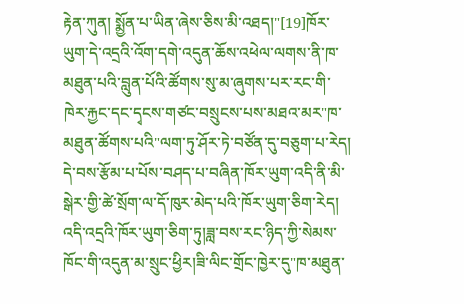རྟེན་ཀུན། སྨྱོན་པ་ཡིན་ཞེས་ཅིས་མི་འཐད།"[19]ཁོར་ཡུག་དེ་འདྲའི་འོག་དགེ་འདུན་ཆོས་འཕེལ་ལགས་ནི་ཁ་མཐུན་པའི་བླུན་པོའི་ཚོགས་སུ་མ་ཞུགས་པར་རང་གི་ཁེར་རྐྱང་དང་དྭངས་གཙང་བསྲུངས་པས་མཐའ་མར"ཁ་མཐུན་ཚོགས་པའི"ལག་ཏུ་ཤོར་ཏེ་བཙོན་དུ་བཅུག་པ་རེད། དེ་བས་རྩོམ་པ་པོས་བཤད་པ་བཞིན་ཁོར་ཡུག་འདི་ནི་མི་སྒེར་གྱི་ཚེ་སྲོག་ལ་དོ་ཁུར་མེད་པའི་ཁོར་ཡུག་ཅིག་རེད།
འདི་འདྲའི་ཁོར་ཡུག་ཅིག་ཏུ།ཟླ་བས་རང་ཉིད་ཀྱི་སེམས་ཁོང་གི་འདུན་མ་སྲུང་ཕྱིར།ཟི་ལིང་གྲོང་ཁྱེར་དུ"ཁ་མཐུན་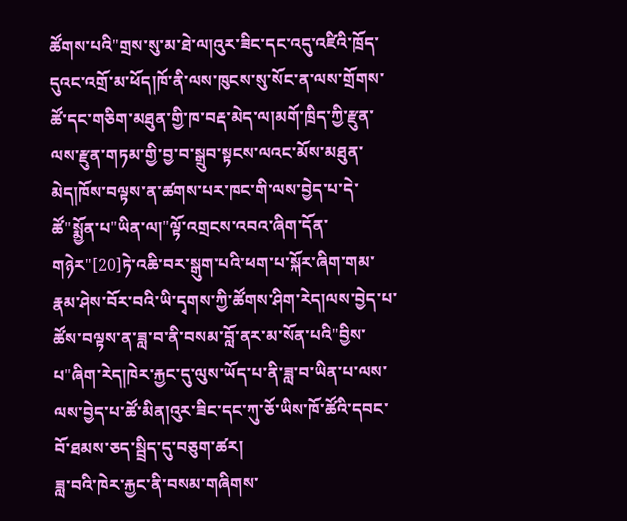ཚོགས་པའི"གྲས་སུ་མ་ཐེ་ལ།འུར་ཟིང་དང་འདུ་འཛིའི་ཁྲོད་དུའང་འགྲོ་མ་ཕོད།ཁོ་ནི་ལས་ཁུངས་སུ་སོང་ན་ལས་གྲོགས་ཚོ་དང་གཅིག་མཐུན་གྱི་ཁ་བརྡ་མེད་ལ།མགོ་ཁྲིད་ཀྱི་རྫུན་ལས་རྫུན་གཏམ་གྱི་བྱ་བ་སྒྲུབ་སྟངས་ལའང་མོས་མཐུན་མེད།ཁོས་བལྟས་ན་ཚགས་པར་ཁང་གི་ལས་བྱེད་པ་དེ་ཚོ"སྨྱོན་པ"ཡིན་ལ།"ལྟོ་འགྲངས་འབའ་ཞིག་དོན་གཉེར"[20]ཏེ་འཆི་བར་སྒུག་པའི་ཕག་པ་སྐོར་ཞིག་གམ་རྣམ་ཤེས་བོར་བའི་ཡི་དྭགས་ཀྱི་ཚོགས་ཤིག་རེད།ལས་བྱེད་པ་ཚོས་བལྟས་ན་ཟླ་བ་ནི་བསམ་བློ་ནར་མ་སོན་པའི"བྱིས་པ"ཞིག་རེད།ཁེར་རྐྱང་དུ་ལུས་ཡོད་པ་ནི་ཟླ་བ་ཡིན་པ་ལས་ལས་བྱེད་པ་ཚོ་མིན།འུར་ཟིང་དང་ཀུ་ཅོ་ཡིས་ཁོ་ཚོའི་དབང་བོ་ཐམས་ཅད་སྦྲིད་དུ་བཅུག་ཚར།
ཟླ་བའི་ཁེར་རྐྱང་ནི་བསམ་གཞིགས་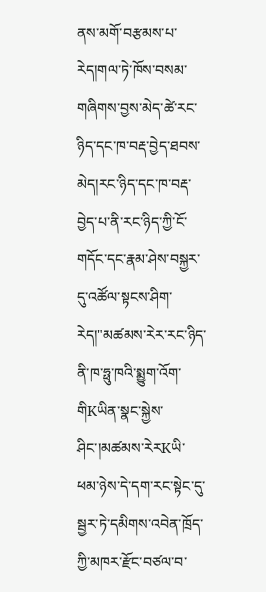ནས་མགོ་བརྩམས་པ་རེད།གལ་ཏེ་ཁོས་བསམ་གཞིགས་བྱས་མེད་ཚེ་རང་ཉིད་དང་ཁ་བརྡ་བྱེད་ཐབས་མེད།རང་ཉིད་དང་ཁ་བརྡ་བྱེད་པ་ནི་རང་ཉིད་ཀྱི་ངོ་གདོང་དང་རྣམ་ཤེས་བསྐྱར་དུ་འཚོལ་སྟངས་ཤིག་རེད།"མཚམས་རེར་རང་ཉིད་ནི་ཁ་ཧྥུ་ཁའི་སྨྱུག་འོག་གིKཡིན་སྣང་སྐྱེས་ཤིང་།མཚམས་རེརKཡི་ཕམ་ཉེས་དེ་དག་རང་སྟེང་དུ་སྦྱར་ཏེ་དམིགས་འབེན་ཁྲོད་ཀྱི་མཁར་རྫོང་བཙལ་བ་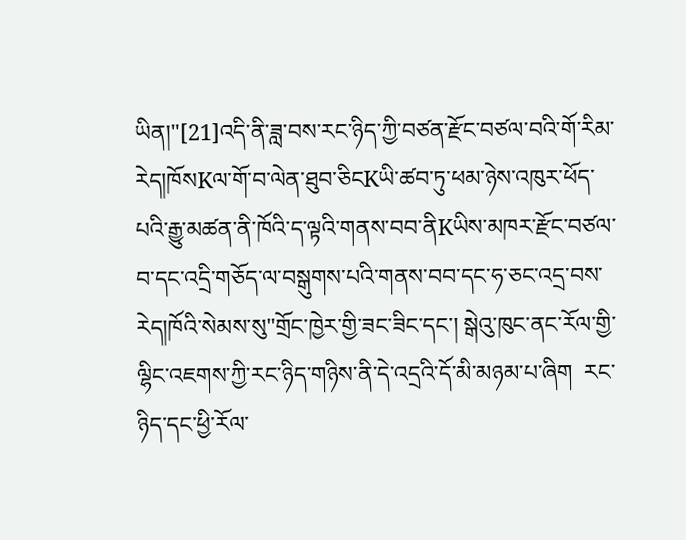ཡིན།"[21]འདི་ནི་ཟླ་བས་རང་ཉིད་ཀྱི་བཙན་རྫོང་བཙལ་བའི་གོ་རིམ་རེད།ཁོསKལ་གོ་བ་ལེན་ཐུབ་ཅིངKཡི་ཚབ་ཏུ་ཕམ་ཉེས་འཁུར་ཕོད་པའི་རྒྱུ་མཚན་ནི་ཁོའི་ད་ལྟའི་གནས་བབ་ནིKཡིས་མཁར་རྫོང་བཙལ་བ་དང་འདྲི་གཅོད་ལ་བསྒུགས་པའི་གནས་བབ་དང་ཧ་ཅང་འདྲ་བས་རེད།ཁོའི་སེམས་སུ"གྲོང་ཁྱེར་གྱི་ཟང་ཟིང་དང་། སྒེའུ་ཁུང་ནང་རོལ་གྱི་ལྷིང་འཇགས་ཀྱི་རང་ཉིད་གཉིས་ནི་དེ་འདྲའི་དོ་མི་མཉམ་པ་ཞིག  རང་ཉིད་དང་ཕྱི་རོལ་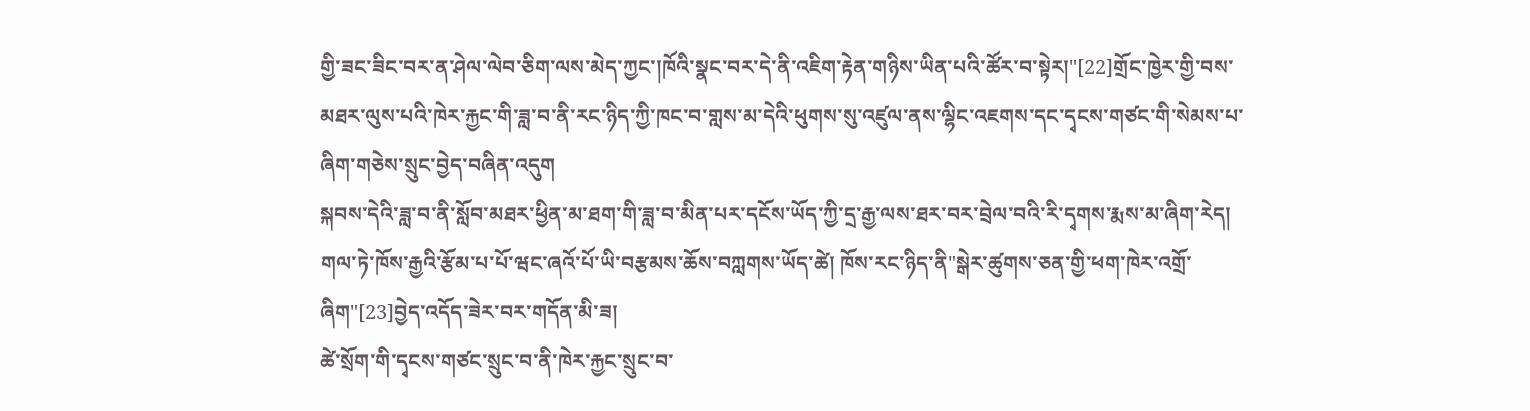གྱི་ཟང་ཟིང་བར་ན་ཤེལ་ལེབ་ཅིག་ལས་མེད་ཀྱང་།ཁོའི་སྣང་བར་དེ་ནི་འཇིག་རྟེན་གཉིས་ཡིན་པའི་ཚོར་བ་སྟེར།"[22]གྲོང་ཁྱེར་གྱི་བས་མཐར་ལུས་པའི་ཁེར་རྐྱང་གི་ཟླ་བ་ནི་རང་ཉིད་ཀྱི་ཁང་བ་གླས་མ་དེའི་ཕུགས་སུ་འཛུལ་ནས་ལྷིང་འཇགས་དང་དྭངས་གཙང་གི་སེམས་པ་ཞིག་གཅེས་སྲུང་བྱེད་བཞིན་འདུག
སྐབས་དེའི་ཟླ་བ་ནི་སློབ་མཐར་ཕྱིན་མ་ཐག་གི་ཟླ་བ་མིན་པར་དངོས་ཡོད་ཀྱི་དྲ་རྒྱ་ལས་ཐར་བར་བྲེལ་བའི་རི་དྭགས་རྨས་མ་ཞིག་རེད། གལ་ཏེ་ཁོས་རྒྱའི་རྩོམ་པ་པོ་ཝང་ཞའོ་པོ་ཡི་བརྩམས་ཆོས་བཀླགས་ཡོད་ཚེ། ཁོས་རང་ཉིད་ནི"སྒེར་ཚུགས་ཅན་གྱི་ཕག་ཁེར་འགྲོ་ཞིག"[23]བྱེད་འདོད་ཟེར་བར་གདོན་མི་ཟ།
ཚེ་སྲོག་གི་དྭངས་གཙང་སྲུང་བ་ནི་ཁེར་རྐྱང་སྲུང་བ་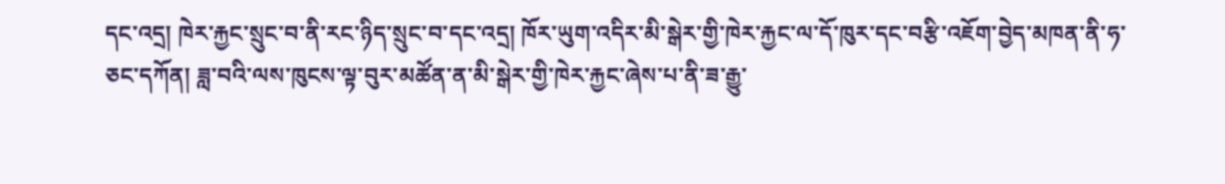དང་འདྲ། ཁེར་རྐྱང་སྲུང་བ་ནི་རང་ཉིད་སྲུང་བ་དང་འདྲ། ཁོར་ཡུག་འདིར་མི་སྒེར་གྱི་ཁེར་རྐྱང་ལ་དོ་ཁུར་དང་བརྩི་འཇོག་བྱེད་མཁན་ནི་ཧ་ཅང་དཀོན། ཟླ་བའི་ལས་ཁུངས་ལྟ་བུར་མཚོན་ན་མི་སྒེར་གྱི་ཁེར་རྐྱང་ཞེས་པ་ནི་ཟ་རྒྱུ་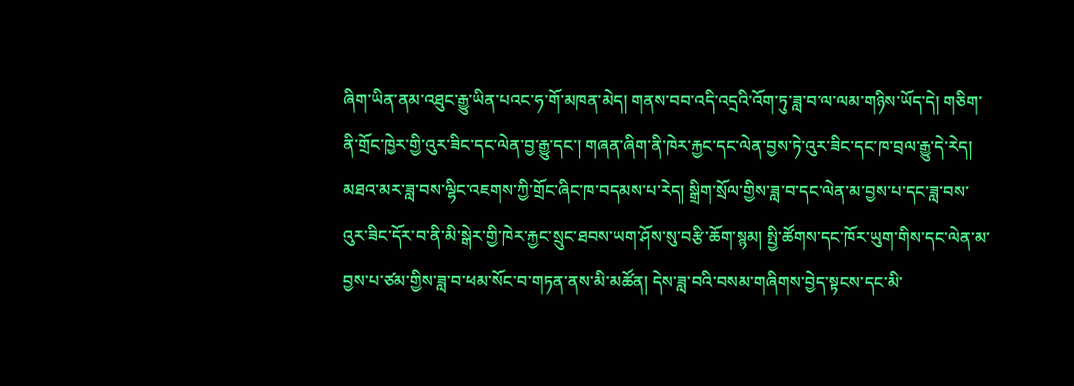ཞིག་ཡིན་ནམ་འཐུང་རྒྱུ་ཡིན་པའང་ཧ་གོ་མཁན་མེད། གནས་བབ་འདི་འདྲའི་འོག་ཏུ་ཟླ་བ་ལ་ལམ་གཉིས་ཡོད་དེ། གཅིག་ནི་གྲོང་ཁྱེར་གྱི་འུར་ཟིང་དང་ལེན་བྱ་རྒྱུ་དང་། གཞན་ཞིག་ནི་ཁེར་རྐྱང་དང་ལེན་བྱས་ཏེ་འུར་ཟིང་དང་ཁ་བྲལ་རྒྱུ་དེ་རེད། མཐའ་མར་ཟླ་བས་ལྷིང་འཇགས་ཀྱི་གྲོང་ཞིང་ཁ་བདམས་པ་རེད། སྒྲིག་སྲོལ་གྱིས་ཟླ་བ་དང་ལེན་མ་བྱས་པ་དང་ཟླ་བས་འུར་ཟིང་དོར་བ་ནི་མི་སྒེར་གྱི་ཁེར་རྐྱང་སྲུང་ཐབས་ཡག་ཤོས་སུ་བརྩི་ཆོག་སྙམ། སྤྱི་ཚོགས་དང་ཁོར་ཡུག་གིས་དང་ལེན་མ་བྱས་པ་ཙམ་གྱིས་ཟླ་བ་ཕམ་སོང་བ་གཏན་ནས་མི་མཚོན། དེས་ཟླ་བའི་བསམ་གཞིགས་བྱེད་སྟངས་དང་མི་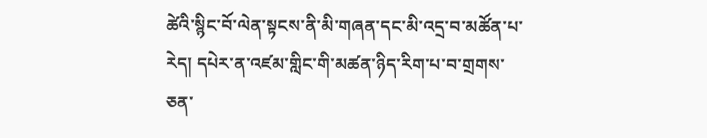ཚེའི་སྙིང་བོ་ལེན་སྟངས་ནི་མི་གཞན་དང་མི་འདྲ་བ་མཚོན་པ་རེད། དཔེར་ན་འཛམ་གླིང་གི་མཚན་ཉིད་རིག་པ་བ་གྲགས་ཅན་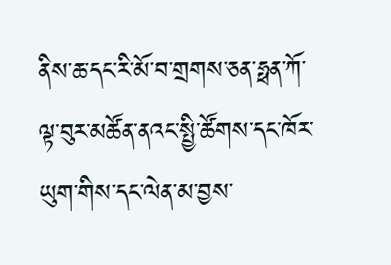ནིས་ཆ་དང་རི་མོ་བ་གྲགས་ཅན་ཧྥན་ཀོ་ལྟ་བུར་མཚོན་ནའང་སྤྱི་ཚོགས་དང་ཁོར་ཡུག་གིས་དང་ལེན་མ་བྱས་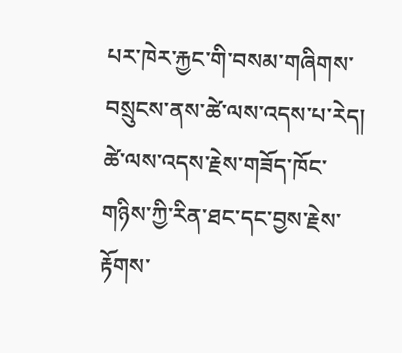པར་ཁེར་རྐྱང་གི་བསམ་གཞིགས་བསྲུངས་ནས་ཚེ་ལས་འདས་པ་རེད། ཚེ་ལས་འདས་རྗེས་གཟོད་ཁོང་གཉིས་ཀྱི་རིན་ཐང་དང་བྱས་རྗེས་རྟོགས་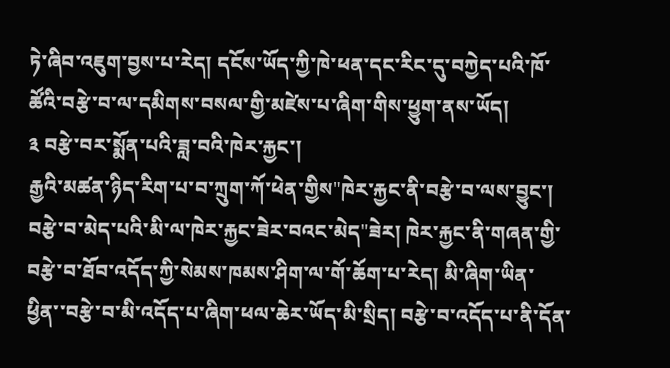ཏེ་ཞིབ་འཇུག་བྱས་པ་རེད། དངོས་ཡོད་ཀྱི་ཁེ་ཕན་དང་རིང་དུ་བཀྱེད་པའི་ཁོ་ཚོའི་བརྩེ་བ་ལ་དམིགས་བསལ་གྱི་མཛེས་པ་ཞིག་གིས་ཕྱུག་ནས་ཡོད།
༣ བརྩེ་བར་སྨོན་པའི་ཟླ་བའི་ཁེར་རྐྱང་།
རྒྱའི་མཚན་ཉིད་རིག་པ་བ་ཀྲུག་ཀོ་ཕེན་གྱིས"ཁེར་རྐྱང་ནི་བརྩེ་བ་ལས་བྱུང་། བརྩེ་བ་མེད་པའི་མི་ལ་ཁེར་རྐྱང་ཟེར་བའང་མེད"ཟེར། ཁེར་རྐྱང་ནི་གཞན་གྱི་བརྩེ་བ་ཐོབ་འདོད་ཀྱི་སེམས་ཁམས་ཤིག་ལ་གོ་ཆོག་པ་རེད། མི་ཞིག་ཡིན་ཕྱིན་་བརྩེ་བ་མི་འདོད་པ་ཞིག་ཕལ་ཆེར་ཡོད་མི་སྲིད། བརྩེ་བ་འདོད་པ་ནི་དོན་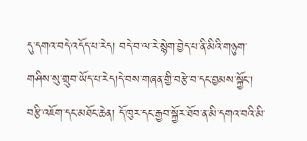དུ་དགའ་བདེ་འདོད་པ་རེད། བདེ་བ་ལ་རེ་སྙེག་བྱེད་པ་ནི་མིའི་གཉུག་གཤིས་སུ་གྲུབ་ཡོད་པ་རེད།དེ་བས་གཞན་གྱི་བརྩེ་བ་དང་བྱམས་སྐྱོང་། བརྩི་འཇོག་དང་མཐོང་ཆེན། དོ་ཁུར་དང་རྒྱབ་སྐྱོར་ཐོབ་ན་མི་དགའ་བའི་མི་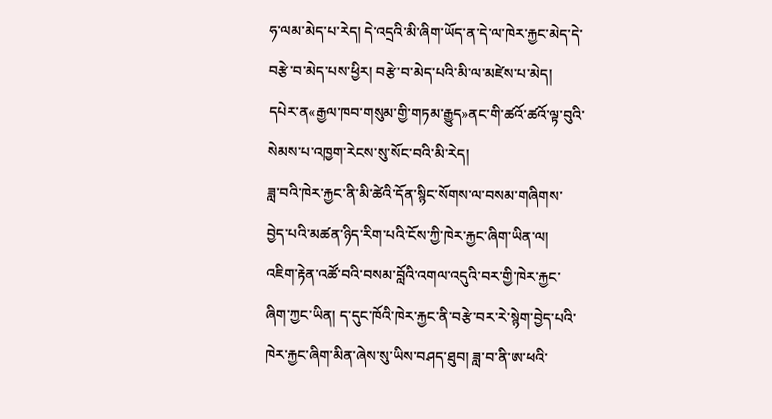ཧ་ལམ་མེད་པ་རེད། དེ་འདྲའི་མི་ཞིག་ཡོད་ན་དེ་ལ་ཁེར་རྐྱང་མེད་དེ་བརྩེ་བ་མེད་པས་ཕྱིར། བརྩེ་བ་མེད་པའི་མི་ལ་མཛེས་པ་མེད། དཔེར་ན«རྒྱལ་ཁབ་གསུམ་གྱི་གཏམ་རྒྱུད»ནང་གི་ཚའོ་ཚའོ་ལྟ་བུའི་སེམས་པ་འཁྱག་རེངས་སུ་སོང་བའི་མི་རེད།
ཟླ་བའི་ཁེར་རྐྱང་ནི་མི་ཚེའི་དོན་སྙིང་སོགས་ལ་བསམ་གཞིགས་བྱེད་པའི་མཚན་ཉིད་རིག་པའི་ངོས་ཀྱི་ཁེར་རྐྱང་ཞིག་ཡིན་ལ། འཇིག་རྟེན་འཚོ་བའི་བསམ་བློའི་འགལ་འདུའི་བར་གྱི་ཁེར་རྐྱང་ཞིག་ཀྱང་ཡིན། ད་དུང་ཁོའི་ཁེར་རྐྱང་ནི་བརྩེ་བར་རེ་སྙེག་བྱེད་པའི་ཁེར་རྐྱང་ཞིག་མིན་ཞེས་སུ་ཡིས་བཤད་ཐུབ། ཟླ་བ་ནི་ཨ་ཕའི་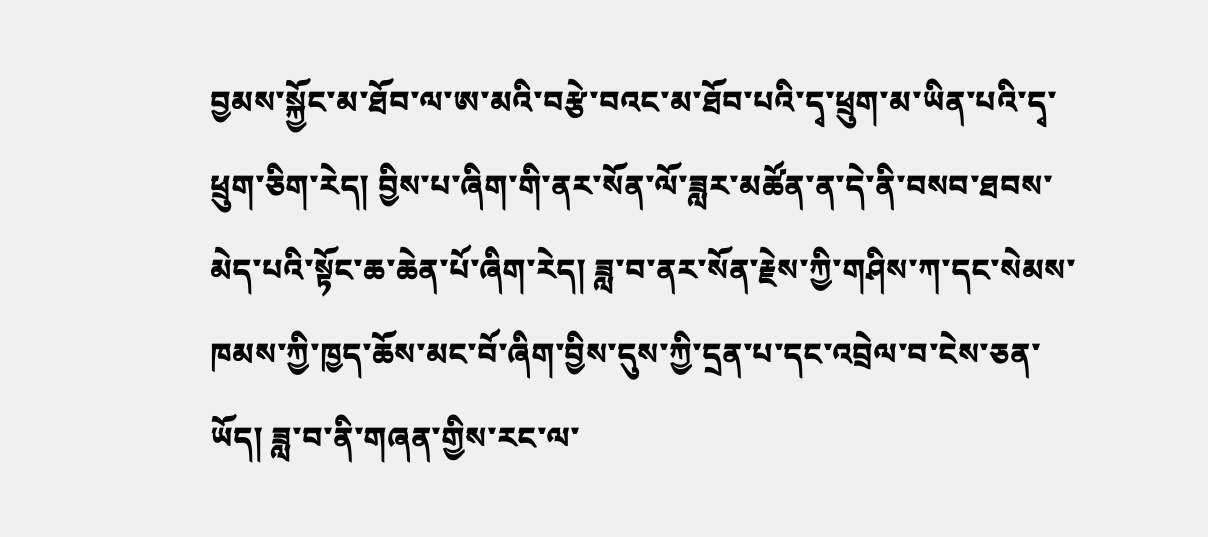བྱམས་སྐྱོང་མ་ཐོབ་ལ་ཨ་མའི་བརྩེ་བའང་མ་ཐོབ་པའི་དྭ་ཕྲུག་མ་ཡིན་པའི་དྭ་ཕྲུག་ཅིག་རེད། བྱིས་པ་ཞིག་གི་ནར་སོན་ལོ་ཟླར་མཚོན་ན་དེ་ནི་བསབ་ཐབས་མེད་པའི་སྟོང་ཆ་ཆེན་པོ་ཞིག་རེད། ཟླ་བ་ནར་སོན་རྗེས་ཀྱི་གཤིས་ཀ་དང་སེམས་ཁམས་ཀྱི་ཁྱད་ཆོས་མང་བོ་ཞིག་བྱིས་དུས་ཀྱི་དྲན་པ་དང་འབྲེལ་བ་ངེས་ཅན་ཡོད། ཟླ་བ་ནི་གཞན་གྱིས་རང་ལ་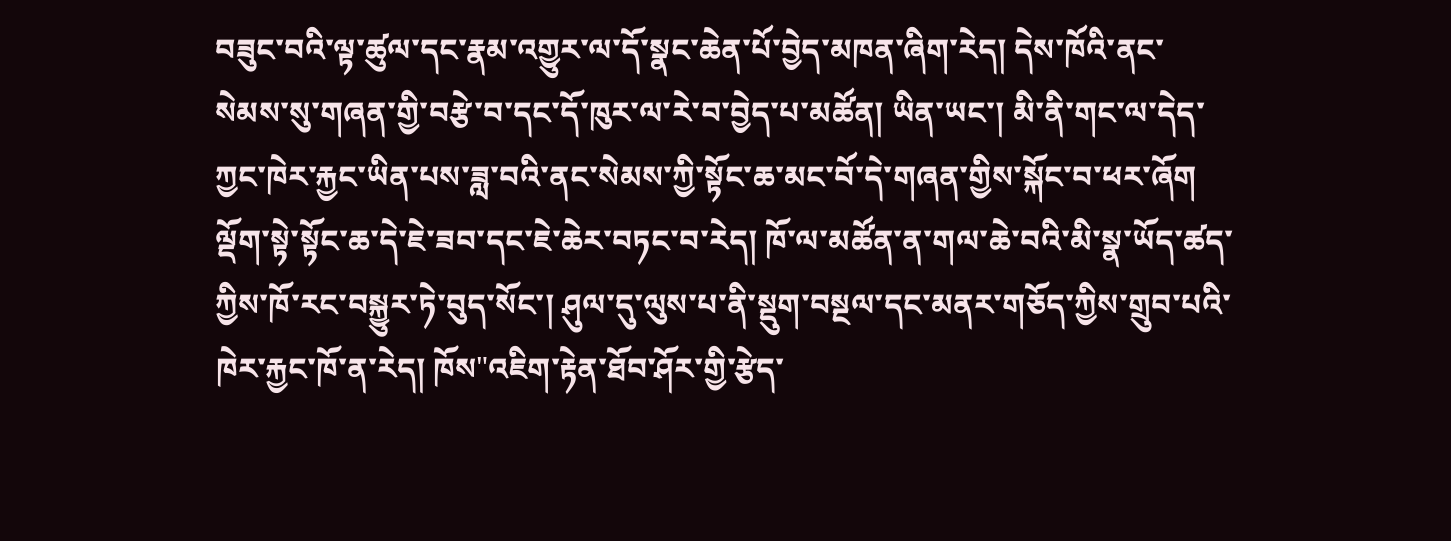བཟུང་བའི་ལྟ་ཚུལ་དང་རྣམ་འགྱུར་ལ་དོ་སྣང་ཆེན་པོ་བྱེད་མཁན་ཞིག་རེད། དེས་ཁོའི་ནང་སེམས་སུ་གཞན་གྱི་བརྩེ་བ་དང་དོ་ཁུར་ལ་རེ་བ་བྱེད་པ་མཚོན། ཡིན་ཡང་། མི་ནི་གང་ལ་དེད་ཀྱང་ཁེར་རྐྱང་ཡིན་པས་ཟླ་བའི་ནང་སེམས་ཀྱི་སྟོང་ཆ་མང་བོ་དེ་གཞན་གྱིས་སྐོང་བ་ཕར་ཞོག  ལྡོག་སྟེ་སྟོང་ཆ་དེ་ཇེ་ཟབ་དང་ཇེ་ཆེར་བཏང་བ་རེད། ཁོ་ལ་མཚོན་ན་གལ་ཆེ་བའི་མི་སྣ་ཡོད་ཚད་ཀྱིས་ཁོ་རང་བསྐྱུར་ཏེ་བུད་སོང་། ཤུལ་དུ་ལུས་པ་ནི་སྡུག་བསྔལ་དང་མནར་གཅོད་ཀྱིས་གྲུབ་པའི་ཁེར་རྐྱང་ཁོ་ན་རེད། ཁོས"འཇིག་རྟེན་ཐོབ་ཤོར་གྱི་རྩེད་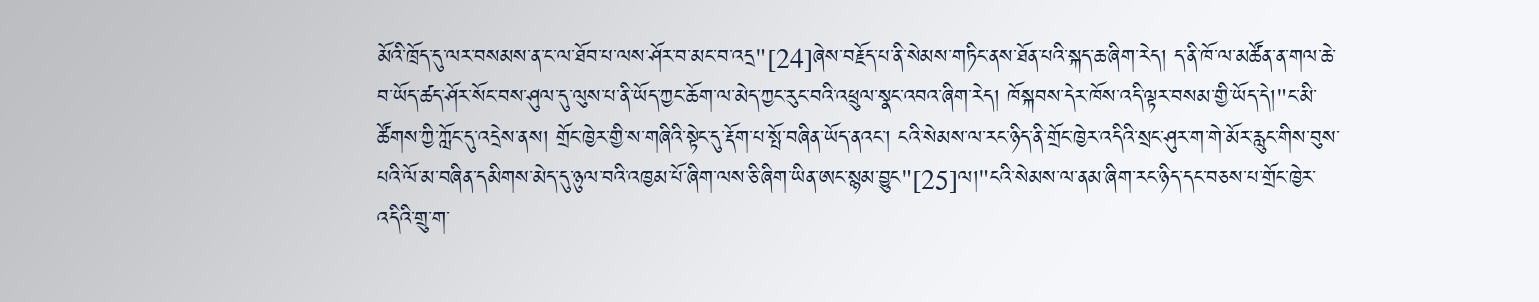མོའི་ཁྲོད་དུ་ལར་བསམས་ན་ང་ལ་ཐོབ་པ་ལས་ཤོར་བ་མང་བ་འདྲ"[24]ཞེས་བརྗོད་པ་ནི་སེམས་གཏིང་ནས་ཐོན་པའི་སྐད་ཆ་ཞིག་རེད། ད་ནི་ཁོ་ལ་མཚོན་ན་གལ་ཆེ་བ་ཡོད་ཚད་ཤོར་སོང་བས་ཤུལ་དུ་ལུས་པ་ནི་ཡོད་ཀྱང་ཆོག་ལ་མེད་ཀྱང་རུང་བའི་འཕྲུལ་སྣང་འབའ་ཞིག་རེད། ཁོསྐབས་དེར་ཁོས་འདི་ལྟར་བསམ་གྱི་ཡོད་དེ།"ང་མི་ཚོགས་ཀྱི་ཀློང་དུ་འདྲེས་ནས། གྲོང་ཁྱེར་གྱི་ས་གཞིའི་སྟེང་དུ་རྡོག་པ་སྤོ་བཞིན་ཡོད་ནའང་། ངའི་སེམས་ལ་རང་ཉིད་ནི་གྲོང་ཁྱེར་འདིའི་སྲང་ཤུར་ག་གེ་མོར་རླུང་གིས་བུས་པའི་ལོ་མ་བཞིན་དམིགས་མེད་དུ་ཉུལ་བའི་འཁྱམ་པོ་ཞིག་ལས་ཅི་ཞིག་ཡིན་ཨང་སྙམ་བྱུང"[25]ལ།"ངའི་སེམས་ལ་ནམ་ཞིག་རང་ཉིད་དང་བཅས་པ་གྲོང་ཁྱེར་འདིའི་གྲུ་ག་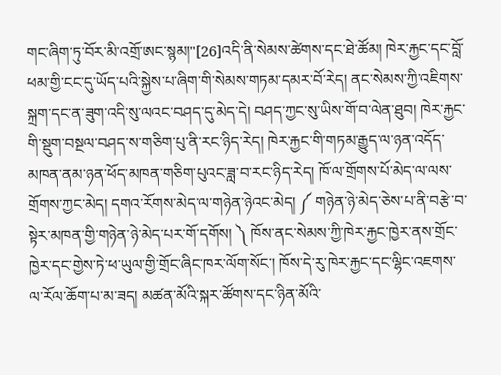གང་ཞིག་ཏུ་བོར་མི་འགྲོ་ཨང་སྙམ།"[26]འདི་ནི་སེམས་ཚེགས་དང་ཐེ་ཚོམ། ཁེར་རྐྱང་དང་བློ་ཕམ་གྱི་ངང་དུ་ཡོད་པའི་སྐྱེས་པ་ཞིག་གི་སེམས་གཏམ་དམར་བོ་རེད། ནང་སེམས་ཀྱི་འཇིགས་སྐྲག་དང་ན་ཟུག་འདི་སུ་ལའང་བཤད་དུ་མེད་དེ། བཤད་ཀྱང་སུ་ཡིས་གོ་བ་ལེན་ཐུབ། ཁེར་རྐྱང་གི་སྡུག་བསྔལ་བཤད་ས་གཅིག་པུ་ནི་རང་ཉིད་རེད། ཁེར་རྐྱང་གི་གཏམ་རྒྱུད་ལ་ཉན་འདོད་མཁན་ནམ་ཉན་ཕོད་མཁན་གཅིག་པུའང་ཟླ་བ་རང་ཉིད་རེད། ཁོ་ལ་གྲོགས་པོ་མེད་ལ་ལས་གྲོགས་ཀྱང་མེད། དགའ་རོགས་མེད་ལ་གཉེན་ཉེའང་མེད། ༼ གཉེན་ཉེ་མེད་ཅེས་པ་ནི་བརྩེ་བ་སྟེར་མཁན་གྱི་གཉེན་ཉེ་མེད་པར་གོ་དགོས། ༽ ཁོས་ནང་སེམས་ཀྱི་ཁེར་རྐྱང་ཁྱེར་ནས་གྲོང་ཁྱེར་དང་གྱེས་ཏེ་ཕ་ཡུལ་གྱི་གྲོང་ཞིང་ཁར་ལོག་སོང་། ཁོས་དེ་རུ་ཁེར་རྐྱང་དང་ལྷིང་འཇགས་ལ་རོལ་ཆོག་པ་མ་ཟད། མཚན་མོའི་སྐར་ཚོགས་དང་ཉིན་མོའི་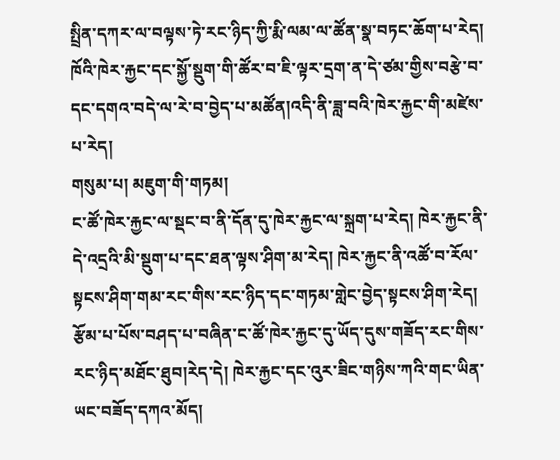སྤྲིན་དཀར་ལ་བལྟས་ཏེ་རང་ཉིད་ཀྱི་རྨི་ལམ་ལ་ཚོན་སྣ་བཏང་ཆོག་པ་རེད། ཁོའི་ཁེར་རྐྱང་དང་སྐྱོ་སྡུག་གི་ཚོར་བ་ཇི་ལྟར་དྲག་ན་དེ་ཙམ་གྱིས་བརྩེ་བ་དང་དགའ་བདེ་ལ་རེ་བ་བྱེད་པ་མཚོན།འདི་ནི་ཟླ་བའི་ཁེར་རྐྱང་གི་མཛེས་པ་རེད།
གསུམ་པ། མཇུག་གི་གཏམ།
ང་ཚོ་ཁེར་རྐྱང་ལ་སྡང་བ་ནི་དོན་དུ་ཁེར་རྐྱང་ལ་སྐྲག་པ་རེད། ཁེར་རྐྱང་ནི་དེ་འདྲའི་མི་སྡུག་པ་དང་ཐན་ལྟས་ཤིག་མ་རེད། ཁེར་རྐྱང་ནི་འཚོ་བ་རོལ་སྟངས་ཤིག་གམ་རང་གིས་རང་ཉིད་དང་གཏམ་གླེང་བྱེད་སྟངས་ཤིག་རེད། རྩོམ་པ་པོས་བཤད་པ་བཞིན་ང་ཚོ་ཁེར་རྐྱང་དུ་ཡོད་དུས་གཟོད་རང་གིས་རང་ཉིད་མཐོང་ཐུབ།རེད་དེ། ཁེར་རྐྱང་དང་འུར་ཟིང་གཉིས་ཀའི་གང་ཡིན་ཡང་བཟོད་དཀའ་མོད།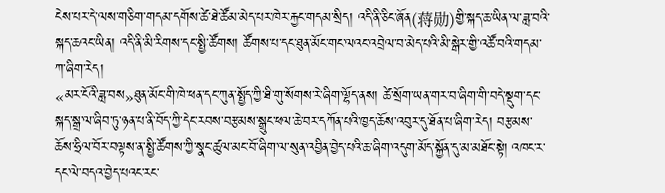ངེས་པར་དེ་ལས་གཅིག་གདམ་དགོས་ཚེ་ཐེ་ཚོམ་མེད་པར་ཁེར་རྐྱང་གདམ་སྲིད། འདི་ནི་ཅིང་ཞོན(蒋勋)གྱི་སྐད་ཆ་ཡིན་ལ་ཟླ་བའི་སྐད་ཆའང་ཡིན། འདི་ནི་མི་རིགས་དང་སྤྱི་ཚོགས། ཚོགས་པ་དང་ཐུན་མོང་གང་ལའང་འབྲེལ་བ་མེད་པའི་མི་སྒེར་གྱི་འཚོ་བའི་གདམ་ཀ་ཞིག་རེད།
«མར་ངོའི་ཟླ་བས»ཐུན་མོང་གི་ཁེ་ཕན་དང་ཀུན་སྤྱོད་ཀྱི་ཐི་གུ་སོགས་རེ་ཞིག་ལྷོད་ནས། ཚེ་སྲོག་ཡན་གར་བ་ཞིག་གི་བདེ་སྡུག་དང་སྐད་སྒྲ་ལ་ཞིབ་ཏུ་ཉན་པ་ནི་བོད་ཀྱི་དེང་རབས་བརྩམས་སྒྲུང་ཕལ་ཆེ་བར་དཀོན་པའི་ཁྱད་ཆོས་འབུར་དུ་ཐོན་པ་ཞིག་རེད། བརྩམས་ཆོས་ཧྲིལ་བོར་བལྟས་ན་སྤྱི་ཚོགས་ཀྱི་སྣང་ཚུལ་མང་བོ་ཞིག་ལ་སུན་འབྱིན་བྱེད་པའི་ཆ་ཞིག་འདུག་མོད་སྐྱོན་དུ་མ་མཐོང་སྟེ། འཁང་ར་དང་ལེ་བདའ་བྱེད་པའང་རང་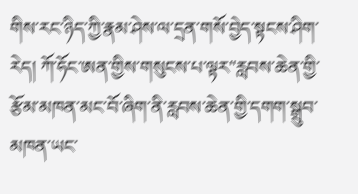གིས་རང་ཉིད་ཀྱི་རྣམ་ཤེས་ལ་དྲན་གསོ་བྱེད་སྟངས་ཤིག་རེད། ཀོ་ཧོང་ཨན་གྱིས་གསུངས་པ་ལྟར"རླབས་ཆེན་གྱི་རྩོམ་མཁན་མང་བོ་ཞིག་ནི་རླབས་ཆེན་གྱི་དགག་སྒྲུབ་མཁན་ཡང་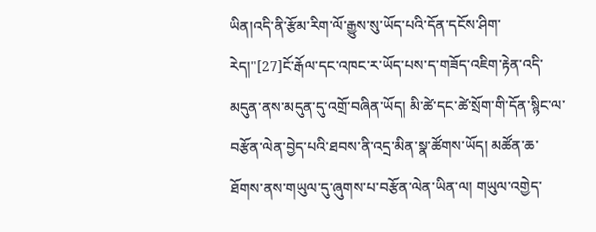ཡིན།འདི་ནི་རྩོམ་རིག་ལོ་རྒྱུས་སུ་ཡོད་པའི་དོན་དངོས་ཤིག་རེད།"[27]ངོ་རྒོལ་དང་འཁང་ར་ཡོད་པས་ད་གཟོད་འཇིག་རྟེན་འདི་མདུན་ནས་མདུན་དུ་འགྲོ་བཞིན་ཡོད། མི་ཚེ་དང་ཚེ་སྲོག་གི་དོན་སྙིང་ལ་བརྩོན་ལེན་བྱེད་པའི་ཐབས་ནི་འདྲ་མིན་སྣ་ཚོགས་ཡོད། མཚོན་ཆ་ཐོགས་ནས་གཡུལ་དུ་ཞུགས་པ་བརྩོན་ལེན་ཡིན་ལ། གཡུལ་འགྱེད་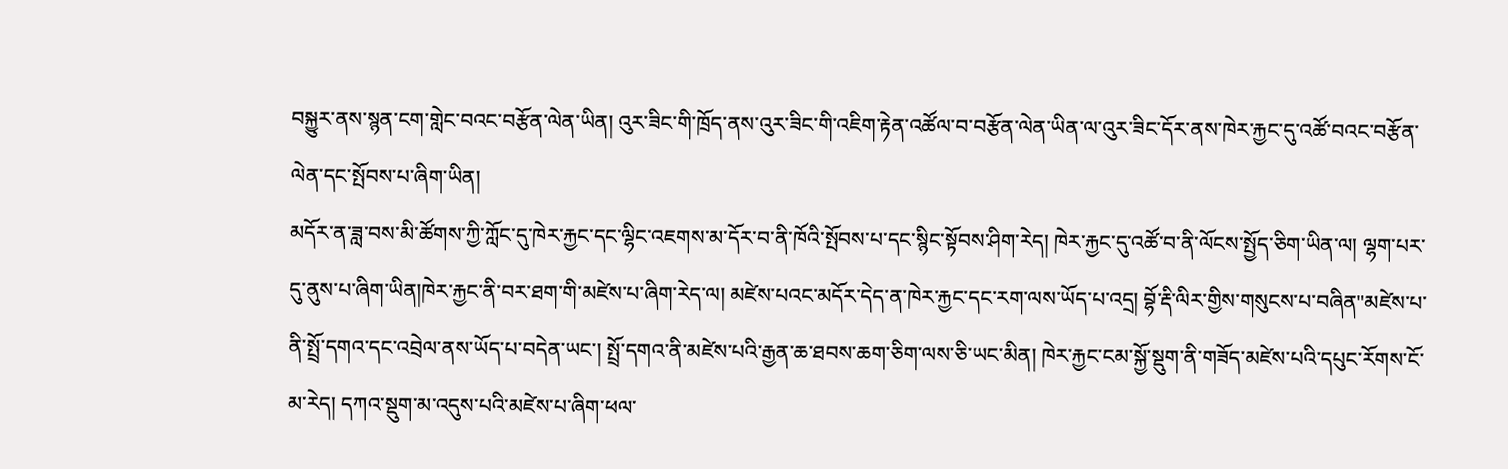བསྐྱུར་ནས་སྙན་ངག་གླེང་བའང་བརྩོན་ལེན་ཡིན། འུར་ཟིང་གི་ཁྲོད་ནས་འུར་ཟིང་གི་འཇིག་རྟེན་འཚོལ་བ་བརྩོན་ལེན་ཡིན་ལ་འུར་ཟིང་དོར་ནས་ཁེར་རྐྱང་དུ་འཚོ་བའང་བརྩོན་ལེན་དང་སྤོབས་པ་ཞིག་ཡིན།
མདོར་ན་ཟླ་བས་མི་ཚོགས་ཀྱི་ཀློང་དུ་ཁེར་རྐྱང་དང་ལྷིང་འཇགས་མ་དོར་བ་ནི་ཁོའི་སྤོབས་པ་དང་སྙིང་སྟོབས་ཤིག་རེད། ཁེར་རྐྱང་དུ་འཚོ་བ་ནི་ལོངས་སྤྱོད་ཅིག་ཡིན་ལ། ལྷག་པར་དུ་ནུས་པ་ཞིག་ཡིན།ཁེར་རྐྱང་ནི་བར་ཐག་གི་མཛེས་པ་ཞིག་རེད་ལ། མཛེས་པའང་མདོར་དེད་ན་ཁེར་རྐྱང་དང་རག་ལས་ཡོད་པ་འདྲ། བྷོ་རྡི་ལིར་གྱིས་གསུངས་པ་བཞིན"མཛེས་པ་ནི་སྤྲོ་དགའ་དང་འབྲེལ་ནས་ཡོད་པ་བདེན་ཡང་། སྤྲོ་དགའ་ནི་མཛེས་པའི་རྒྱན་ཆ་ཐབས་ཆག་ཅིག་ལས་ཅི་ཡང་མིན། ཁེར་རྐྱང་ངམ་སྐྱོ་སྡུག་ནི་གཟོད་མཛེས་པའི་དཔུང་རོགས་ངོ་མ་རེད། དཀའ་སྡུག་མ་འདུས་པའི་མཛེས་པ་ཞིག་ཕལ་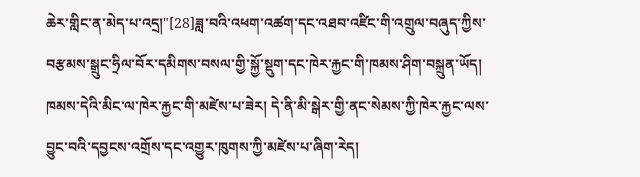ཆེར་གླིང་ན་མེད་པ་འདྲ།"[28]ཟླ་བའི་འཕག་འཚག་དང་འཐབ་འཛིང་གི་འགྲུལ་བཞུད་ཀྱིས་བརྩམས་སྒྲུང་ཧྲིལ་བོར་དམིགས་བསལ་གྱི་སྐྱོ་སྡུག་དང་ཁེར་རྐྱང་གི་ཁམས་ཤིག་བསྐྲུན་ཡོད། ཁམས་དེའི་མིང་ལ་ཁེར་རྐྱང་གི་མཛེས་པ་ཟེར། དེ་ནི་མི་སྒེར་གྱི་ནང་སེམས་ཀྱི་ཁེར་རྐྱང་ལས་བྱུང་བའི་དབྱངས་འགྲོས་དང་འགྱུར་ཁུགས་ཀྱི་མཛེས་པ་ཞིག་རེད།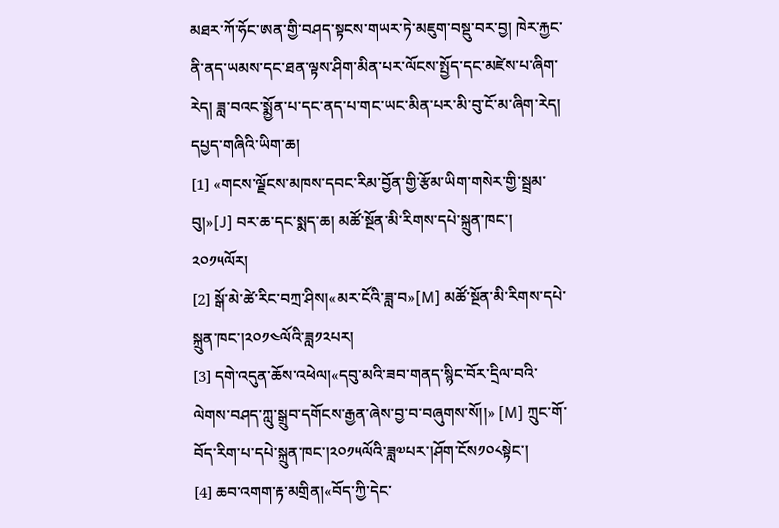མཐར་ཀོ་ཧོང་ཨན་གྱི་བཤད་སྟངས་གཡར་ཏེ་མཇུག་བསྡུ་བར་བྱ། ཁེར་རྐྱང་ནི་ནད་ཡམས་དང་ཐན་ལྟས་ཤིག་མིན་པར་ལོངས་སྤྱོད་དང་མཛེས་པ་ཞིག་རེད། ཟླ་བའང་སྨྱོན་པ་དང་ནད་པ་གང་ཡང་མིན་པར་མི་བུ་ངོ་མ་ཞིག་རེད།
དཔྱད་གཞིའི་ཡིག་ཆ།
[1] «གངས་ལྗོངས་མཁས་དབང་རིམ་བྱོན་གྱི་རྩོམ་ཡིག་གསེར་གྱི་སྦྲམ་བུ།»[J] བར་ཆ་དང་སྨད་ཆ། མཚོ་སྔོན་མི་རིགས་དཔེ་སྐྲུན་ཁང་། ༢༠༡༥ལོར།
[2] སྒོ་མེ་ཚེ་རིང་བཀྲ་ཤིས།«མར་ངོའི་ཟླ་བ»[M] མཚོ་སྔོན་མི་རིགས་དཔེ་སྐྲུན་ཁང་།༢༠༡༤ལོའི་ཟླ༡༢པར།
[3] དགེ་འདུན་ཆོས་འཕེལ།«དབུ་མའི་ཟབ་གནད་སྙིང་བོར་དྲིལ་བའི་ལེགས་བཤད་ཀླུ་སྒྲུབ་དགོངས་རྒྱན་ཞེས་བྱ་བ་བཞུགས་སོ།།» [M] ཀྲུང་གོ་བོད་རིག་པ་དཔེ་སྐྲུན་ཁང་།༢༠༡༥ལོའི་ཟླ༧པར་།ཤོག་ངོས༡༠༨སྟེང་།
[4] ཆབ་འགག་རྟ་མགྲིན།«བོད་ཀྱི་དེང་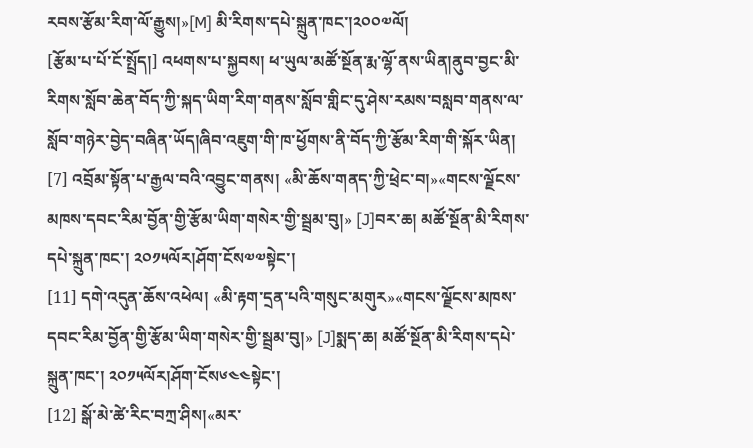རབས་རྩོམ་རིག་ལོ་རྒྱུས།»[M] མི་རིགས་དཔེ་སྐྲུན་ཁང་།༢༠༠༧ལོ།
[རྩོམ་པ་པོ་ངོ་སྤྲོད།] འཕགས་པ་སྐྱབས། ཕ་ཡུལ་མཚོ་སྔོན་རྨ་ལྷོ་ནས་ཡིན།ནུབ་བྱང་མི་རིགས་སློབ་ཆེན་བོད་ཀྱི་སྐད་ཡིག་རིག་གནས་སློབ་གླིང་དུ་ཤེས་རམས་བསླབ་གནས་ལ་སློབ་གཉེར་བྱེད་བཞིན་ཡོད།ཞིབ་འཇུག་གི་ཁ་ཕྱོགས་ནི་བོད་ཀྱི་རྩོམ་རིག་གི་སྐོར་ཡིན།
[7] འབྲོམ་སྟོན་པ་རྒྱལ་བའི་འབྱུང་གནས། «མི་ཆོས་གནད་ཀྱི་ཕྲེང་བ།»«གངས་ལྗོངས་མཁས་དབང་རིམ་བྱོན་གྱི་རྩོམ་ཡིག་གསེར་གྱི་སྦྲམ་བུ།» [J]བར་ཆ། མཚོ་སྔོན་མི་རིགས་དཔེ་སྐྲུན་ཁང་། ༢༠༡༥ལོར།ཤོག་ངོས༧༧སྟེང་།
[11] དགེ་འདུན་ཆོས་འཕེལ། «མི་རྟག་དྲན་པའི་གསུང་མགུར»«གངས་ལྗོངས་མཁས་དབང་རིམ་བྱོན་གྱི་རྩོམ་ཡིག་གསེར་གྱི་སྦྲམ་བུ།» [J]སྨད་ཆ། མཚོ་སྔོན་མི་རིགས་དཔེ་སྐྲུན་ཁང་། ༢༠༡༥ལོར།ཤོག་ངོས༦༤༤སྟེང་།
[12] སྒོ་མེ་ཚེ་རིང་བཀྲ་ཤིས།«མར་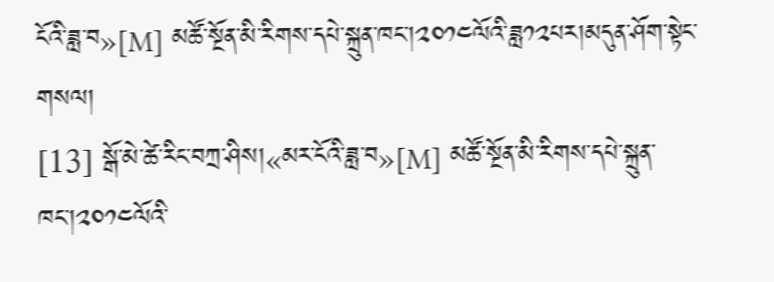ངོའི་ཟླ་བ»[M] མཚོ་སྔོན་མི་རིགས་དཔེ་སྐྲུན་ཁང་།༢༠༡༤ལོའི་ཟླ༡༢པར།མདུན་ཤོག་སྟེང་གསལ།
[13] སྒོ་མེ་ཚེ་རིང་བཀྲ་ཤིས།«མར་ངོའི་ཟླ་བ»[M] མཚོ་སྔོན་མི་རིགས་དཔེ་སྐྲུན་ཁང་།༢༠༡༤ལོའི་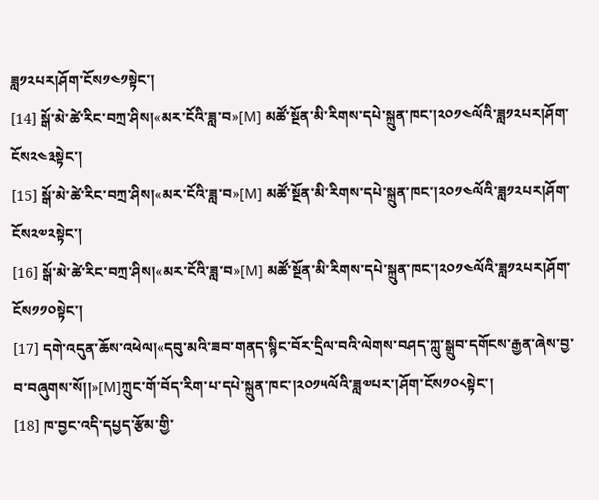ཟླ༡༢པར།ཤོག་ངོས༡༤༡སྟེང་།
[14] སྒོ་མེ་ཚེ་རིང་བཀྲ་ཤིས།«མར་ངོའི་ཟླ་བ»[M] མཚོ་སྔོན་མི་རིགས་དཔེ་སྐྲུན་ཁང་།༢༠༡༤ལོའི་ཟླ༡༢པར།ཤོག་ངོས༢༤༣སྟེང་།
[15] སྒོ་མེ་ཚེ་རིང་བཀྲ་ཤིས།«མར་ངོའི་ཟླ་བ»[M] མཚོ་སྔོན་མི་རིགས་དཔེ་སྐྲུན་ཁང་།༢༠༡༤ལོའི་ཟླ༡༢པར།ཤོག་ངོས༢༧༢སྟེང་།
[16] སྒོ་མེ་ཚེ་རིང་བཀྲ་ཤིས།«མར་ངོའི་ཟླ་བ»[M] མཚོ་སྔོན་མི་རིགས་དཔེ་སྐྲུན་ཁང་།༢༠༡༤ལོའི་ཟླ༡༢པར།ཤོག་ངོས༡༡༠སྟེང་།
[17] དགེ་འདུན་ཆོས་འཕེལ།«དབུ་མའི་ཟབ་གནད་སྙིང་བོར་དྲིལ་བའི་ལེགས་བཤད་ཀླུ་སྒྲུབ་དགོངས་རྒྱན་ཞེས་བྱ་བ་བཞུགས་སོ།།»[M]ཀྲུང་གོ་བོད་རིག་པ་དཔེ་སྐྲུན་ཁང་།༢༠༡༥ལོའི་ཟླ༧པར་།ཤོག་ངོས༡༠༨སྟེང་།
[18] ཁ་བྱང་འདི་དཔྱད་རྩོམ་གྱི་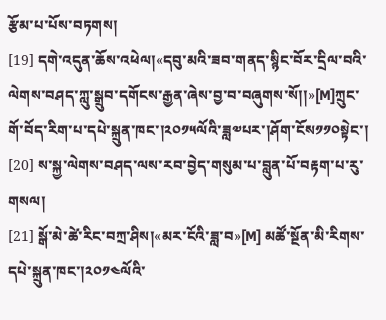རྩོམ་པ་པོས་བཏགས།
[19] དགེ་འདུན་ཆོས་འཕེལ།«དབུ་མའི་ཟབ་གནད་སྙིང་བོར་དྲིལ་བའི་ལེགས་བཤད་ཀླུ་སྒྲུབ་དགོངས་རྒྱན་ཞེས་བྱ་བ་བཞུགས་སོ།།»[M]ཀྲུང་གོ་བོད་རིག་པ་དཔེ་སྐྲུན་ཁང་།༢༠༡༥ལོའི་ཟླ༧པར་།ཤོག་ངོས༡༡༠སྟེང་།
[20] ས་སྐྱ་ལེགས་བཤད་ལས་རབ་བྱེད་གསུམ་པ་བླུན་པོ་བརྟག་པ་རུ་གསལ།
[21] སྒོ་མེ་ཚེ་རིང་བཀྲ་ཤིས།«མར་ངོའི་ཟླ་བ»[M] མཚོ་སྔོན་མི་རིགས་དཔེ་སྐྲུན་ཁང་།༢༠༡༤ལོའི་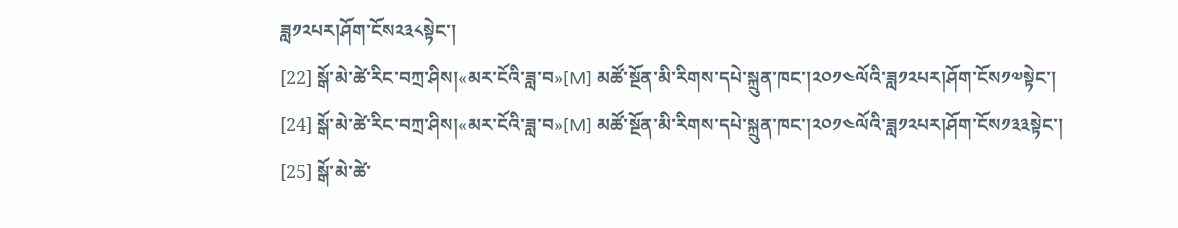ཟླ༡༢པར།ཤོག་ངོས༢༣༨སྟེང་།
[22] སྒོ་མེ་ཚེ་རིང་བཀྲ་ཤིས།«མར་ངོའི་ཟླ་བ»[M] མཚོ་སྔོན་མི་རིགས་དཔེ་སྐྲུན་ཁང་།༢༠༡༤ལོའི་ཟླ༡༢པར།ཤོག་ངོས༡༧སྟེང་།
[24] སྒོ་མེ་ཚེ་རིང་བཀྲ་ཤིས།«མར་ངོའི་ཟླ་བ»[M] མཚོ་སྔོན་མི་རིགས་དཔེ་སྐྲུན་ཁང་།༢༠༡༤ལོའི་ཟླ༡༢པར།ཤོག་ངོས༡༣༣སྟེང་།
[25] སྒོ་མེ་ཚེ་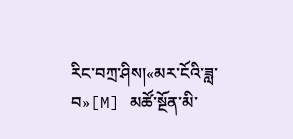རིང་བཀྲ་ཤིས།«མར་ངོའི་ཟླ་བ»[M] མཚོ་སྔོན་མི་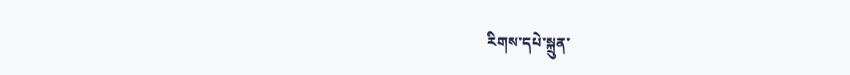རིགས་དཔེ་སྐྲུན་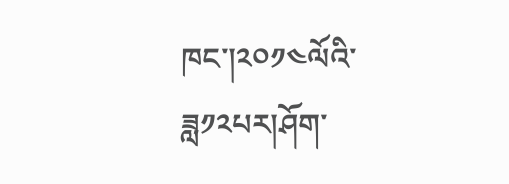ཁང་།༢༠༡༤ལོའི་ཟླ༡༢པར།ཤོག་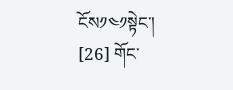ངོས༡༤༡སྟེང་།
[26] གོང་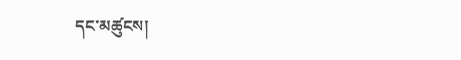དང་མཚུངས།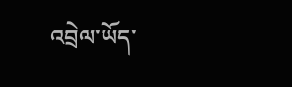འབྲེལ་ཡོད་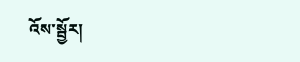འོས་སྦྱོར།